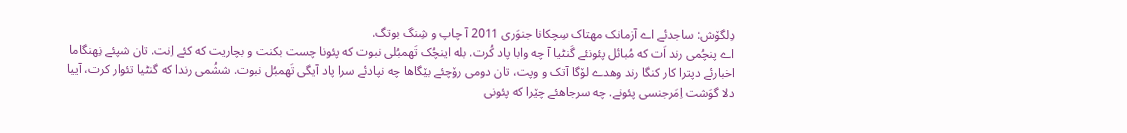دِلگۆش: ساجدئے اے آزمانک مهتاک سِچکانا جنوَری 2011 آ چاپ و شِنگ بوتگ.
اے پنچُمی رند اَت که مُبائل پئونئے گَنٹیا آ چه وابا پاد کُرت. بله اینچُک تَهمبُلی نبوت که پئونا چست بکنت و بچاریت که کئے اِنت. تان شپئے نِهنگاما اخبارئے دپترا کار کنگا رند وهدے لۆگا آتک و وپت، تان دومی رۆچئے بێگاها چه نپادئے سرا پاد آیگی تَهمبُل نبوت. ششُمی رندا که گنٹیا تئوار کرت، آییا دلا گوَشت اِمَرجنسی پئونے. چه سرجاهئے چێرا که پئونی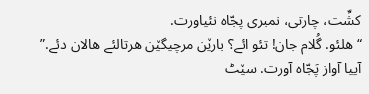کشِّت، چارتی، نمبری پجّاه نئیاورت.
“هلئو. گُلام جان! تئو ائے؟ بارێن مرچیگێن هرتالئے هالان دئے.”
آییا آواز پَجّاه آورت. سێٹ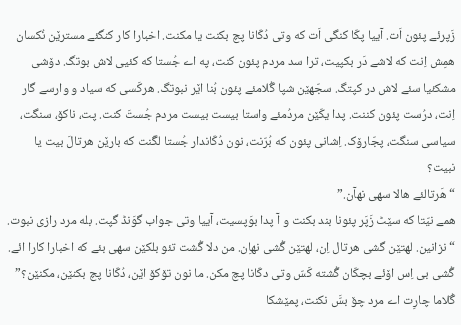زَپرئے پئون اَت. آییا پکّا کنگی اَت که وتی دُکّانا پچ بکنت یا مکنت. اخبارا کار کنگئے مسترێن نُکسان همِش اِنت که لاشے دَر بکپیت، ترا سد مردم پئون کنت، په اے جُستا که کئیی لاش بوتگ. دۆشی مشکئیا سئے لاش در کپتگ. سجّهێن شپا گُلامئے پئون بُنا اێر نبوتگ. هرکَسی که سیاد و وارسے گار اِنت، درُست پئون کننت. پدا یکّێن مردُمئے واستا بیست بیست مردم جُستَ کنت. پت، ناکۆ، سنگت، سیاسی سنگت، پجّارۆک. اِشانی پئون که بُرّنت، نون دُکّاندار جُستا لگّنت که بارێن هرتالَ بیت یا نبیت؟
“هَرتالئے هالا سهی نهآن.”
همے نیّتا که سێٹ زَپَر پئونا بند بکنت و آ پدا بوَپسیت، آییا وتی جواب گوَنڈ گپت. بله مرد رازی نبوت.
“نزانین. لهتێن گشی هرتال اِن، لهتێن گُشی نهاِن. من دلا گُشت تئو بلکێن سهی بئے که اخبارا کارا ائے. گُشی بی اِس اۆئے بچکّان گُشته کَسّ وتی دکّانا پچ مکن. ما نون تۆکۆ اێن، دُکّانا پچ بکنێن، مکنێن؟”
گُلاما چارِت اے مرد چۆ بسَّ نکنت، پمێشکا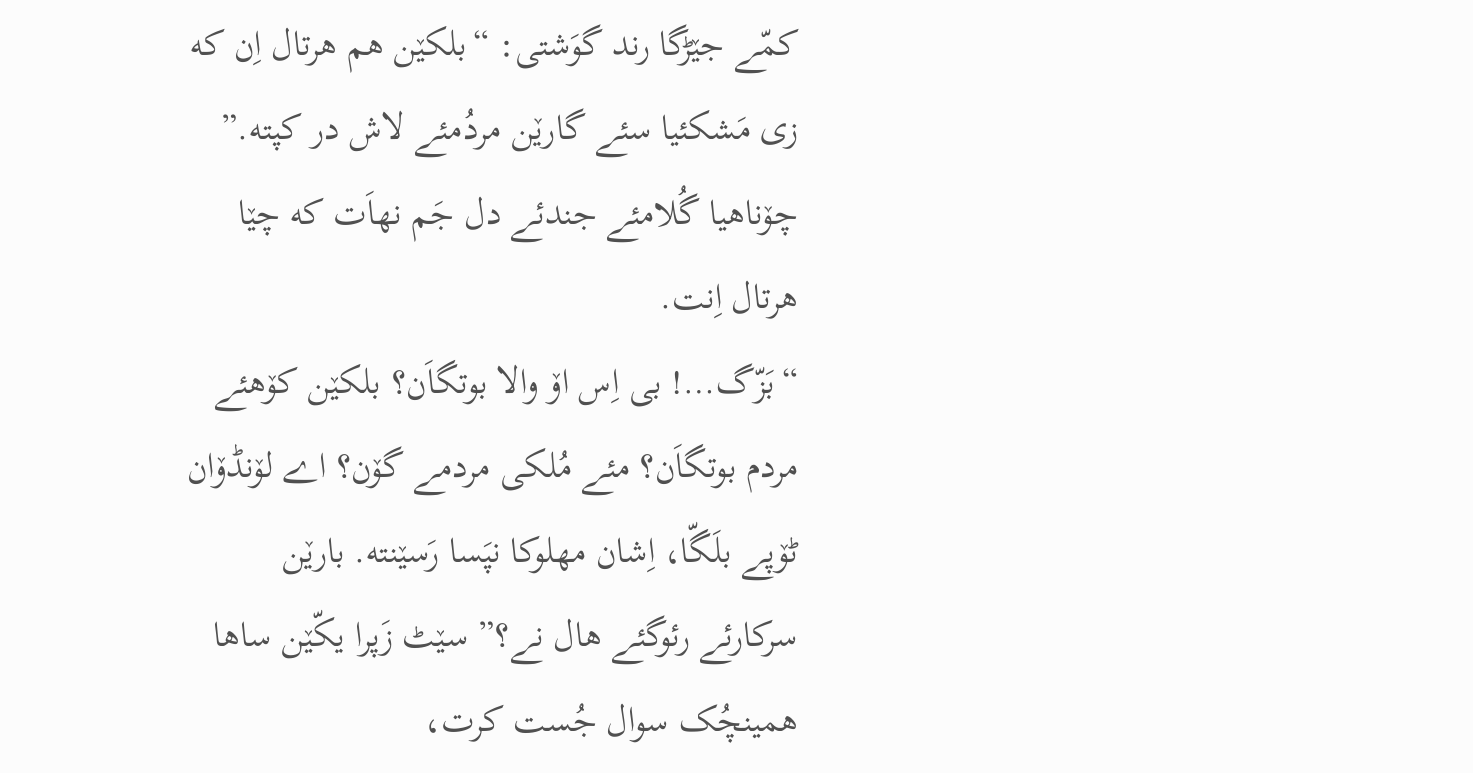کمّے جێڑگا رند گوَشتی: “بلکێن هم هرتال اِن که زی مَشکئیا سئے گارێن مردُمئے لاش در کپته.” چۆناهیا گُلامئے جندئے دل جَم نهاَت که چێا هرتال اِنت.
“بَزّگ…! بی اِس اۆ والا بوتگاَن؟ بلکێن کۆهئے مردم بوتگاَن؟ مئے مُلکی مردمے گۆن؟ اے لۆنڈۆان ٹۆپے بلَگّا، اِشان مهلوکا نپَسا رَسێنته. بارێن سرکارئے رئوگئے هال نے؟” سێٹ زَپرا یکّێن ساها همینچُک سوال جُست کرت،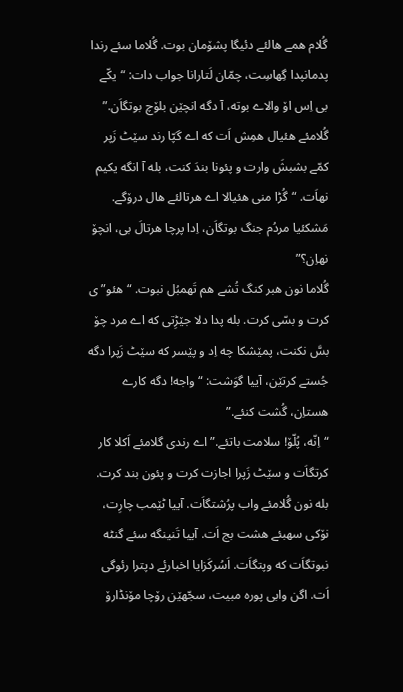گُلام همے هالئے دئیگا پشۆمان بوت. گُلاما سئے رندا پدمانپدا گِهاسِت، چمّان لَتارانا جواب دات: “یکّے بی اِس اۆ والاے بوته، آ دگه انچێن بلۆچ بوتگاَن.”
گُلامئے هئیال همِش اَت که اے گپّا رند سێٹ زَپر کمّے بشبشَ وارت و پئونا بندَ کنت، بله آ انگه یکیم نهاَت. “گُڑا منی هئیالا اے هرتالئے هال درۆگے. مَشکئیا مردُم جنگ بوتگاَن، اِدا پرچا هرتالَ بی، انچۆ نهاِن؟”
گُلاما نون هبر کنگ تُشے هم تَهمبُل نبوت. “هئو”ی کرت و بسّی کرت. بله پدا دلا جێڑِتی که اے مرد چۆ بسَّ نکنت، پمێشکا چه اِد و پێسر که سێٹ زَپرا دگه جُستے کرتێن، آییا گوَشت: “واجه! دگه کارے هستاِن، گُشت کنئے.”
“اِنّه، پُلّۆ! سلامت باتئے.” اے رندی گلامئے اَکلا کار کرتگاَت و سێٹ زَپرا اجازت کرت و پئون بند کرت.
بله نون گُلامئے واب پرُشتگاَت. آییا ٹێمب چارِت، نۆکی سهبئے هشت بج اَت. آییا تَنینگه سئے گنٹه نبوتگاَت که وپتگاَت. اَسُرکَزایا اخبارئے دپترا رئوگی اَت. اگن وابی پوره مبیت، سجّهێن رۆچا مۆنڈارۆ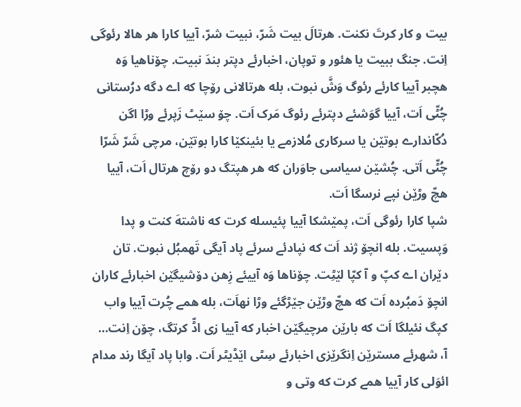بیت و کار کرتَ نکنت. هرتالَ بیت شَرّ، نبیت شرّ، آییا کارا هر هالا رئوگی اِنت. جنگ ببیت یا هئور و توپان، اخبارئے دپتر بندَ نبیت. چۆناهیا وَه هچبر آییا کارئے رئوگ وَشَّ نبوت، بله هرتالانی رۆچا که اے دگه درُستانی چُٹّی اَت، آییا گوَشئے دپترئے رئوگ مَرک اَت. چۆ سێٹ زَپرئے وڑا اگن دُکّاندارے بوتێن یا سرکاری مُلازمے یا بئینکێا کارا بوتێن، مرچی شَرّ شَرّا چُٹّی اَتی. چُشێن سیاسی جاوَران که هر هپتگ دو رۆچ هرتال اَت، آییا هچّ وڑێن نپے نرسگا اَت.
شپا کارا رئوگی اَت، پمێشکا آییا پئیسله کرت که ناشتهَ کنت و پدا وَپسیت. بله انچۆ ژند اَت که نپادئے سرئے پاد آیگی تَهمبُل نبوت. تان دێران اے کپّ و آ کپّا لێٹِت. چۆناها وَه آییئے زِهن دۆشیگێن اخبارئے کاران انچۆ دَمبُرده اَت که هچّ وڑێن جێڑگئے وڑا نهاَت، بله همے چُرت آییا واب کپگ نئیلگا اَت که بارێن مرچیگێن اخبار که آییا زی اڈّ کرتگ، چۆن اِنت…
آ، شهرئے مسترێن اِنگرێزی اخبارئے سِٹی اێڈیٹر اَت. وابا پاد آیگا رند مدام ائوَلی کار آییا همے کرت که وتی و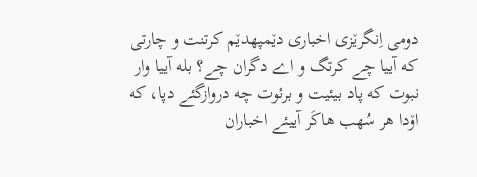دومی اِنگرێزی اخباری دێمپهدێم کرتنت و چارتی که آییا چے کرتگ و اے دگران چے؟ بله آییا وار نبوت که پاد بیئیت و برئوت چه دروازگئے دپا، که اۆدا هر سُهب هاکَر آییئے اخباران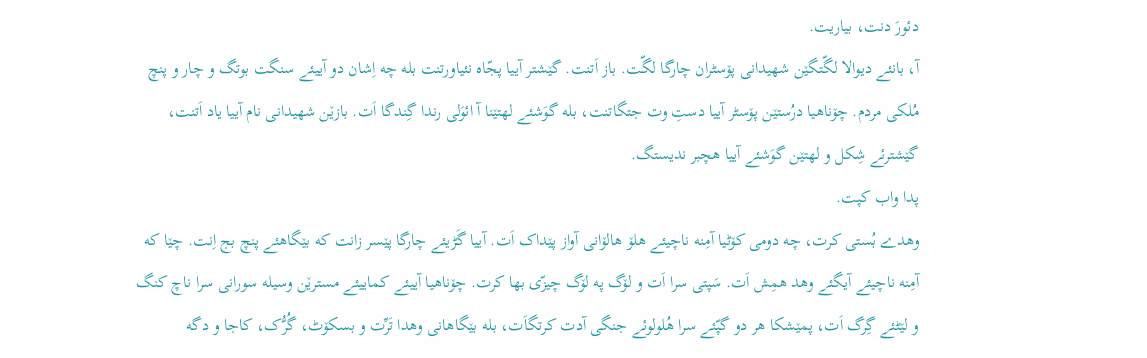دئورَ دنت، بیاریت.
آ، بانئے دیوالا لگّتگێن شهیدانی پۆسٹران چارگا لگّت. باز اَتنت. گێشتر آییا پجّاه نئیاورتنت بله چه اِشان دو آییئے سنگت بوتگ و چار و پنچ مُلکی مردم. چۆناهیا درُستێن پۆسٹر آییا دستِ وت جتگاتنت، بله گوَشئے لهتێنا آ ائوَلی رندا گِندگا اَت. بازێن شهیدانی نام آییا یاد اَتنت، گێشترئے شِکل و لهتێن گوَشئے آییا هچبر ندیستگ.
پدا واب کپت.
وهدے بُستی کرت، چه دومی کۆٹیا آمِنه ناچیئے هلۆ هالۆانی آواز پێداک اَت. آییا گَڑیئے چارگا پێسر زانت که بێگاهئے پنچ بج اِنت. چێا که آمِنه ناچیئے آیگئے وهد همِش اَت. سَپتی سرا اَت و لۆگ په لۆگ چیزّی بها کرت. چۆناهیا آییئے کماییئے مسترێن وسیله سورانی سرا ناچ کنگ و لێٹئے گِرگ اَت، پمێشکا هر دو گپّئے سرا هُلولوئے جنگی آدت کرتگاَت، بله بێگاهانی وهدا تَرِّت و بسکۆٹ، گُرُّک، کاجا و دگه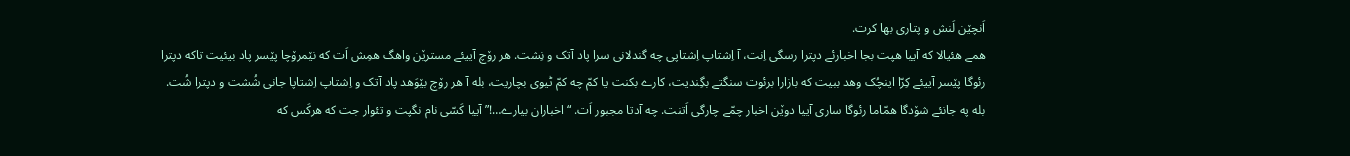اَنچێن لَنش و پتاری بها کرت.
همے هئیالا که آییا هپت بجا اخبارئے دپترا رسگی اِنت، آ اِشتاپ اِشتاپی چه گندلانی سرا پاد آتک و نِشت. هر رۆچ آییئے مسترێن واهگ همِش اَت که نێمرۆچا پێسر پاد بیئیت تاکه دپترا رئوگا پێسر آییئے کِرّا اینچُک وهد ببیت که بازارا برئوت سنگتے بگِندیت، کارے بکنت یا کمّ چه کمّ ٹیوی بچاریت، بله آ هر رۆچ بێوَهد پاد آتک و اِشتاپ اِشتاپا جانی شُشت و دپترا شُت.
بله په جانئے شۆدگا همّاما رئوگا ساری آییا دوێن اخبار چمّے چارگی اَتنت. چه آدتا مجبور اَت. “اخباران بیارے…!” آییا کَسّی نام نگپت و تئوار جت که هرکَس که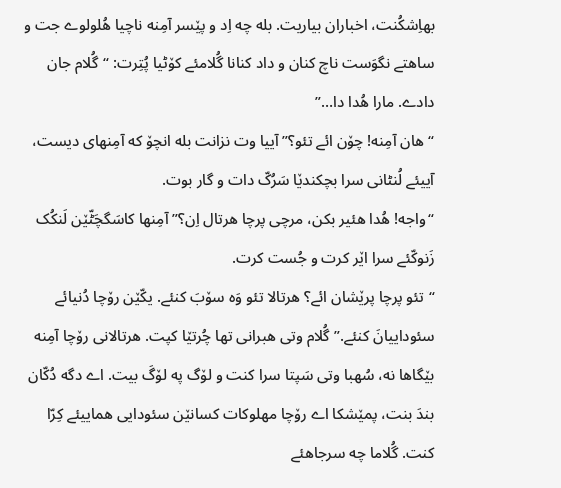بهاِشکُنت، اخباران بیاریت. بله چه اِد و پێسر آمِنه ناچیا هُلولوے جت و ساهتے نگوَست ناچ کنان و داد کنانا گُلامئے کۆٹیا پُتِرت: “گُلام جان دادے. مارا هُدا دا…”
“هان آمِنه! چۆن ائے تئو؟” آییا وت نزانت بله انچۆ که آمِنهای دیست، آییئے لُنٹانی سرا بچکندێا سَرُکّ دات و گار بوت.
“واجه! هُدا هئیر بکن، مرچی پرچا هرتال اِن؟” آمِنها کاسَگچَٹّێن لَنکُک زَنوکّئے سرا اێر کرت و جُست کرت.
“تئو پرچا پرێشان ائے؟ هرتالا تئو وَه سۆبَ کنئے. یکّێن رۆچا دُنیائے سئوداییانَ کنئے.” گُلام وتی هبرانی تها چُرتێا کپت. هرتالانی رۆچا آمِنه بێگاها نه، سُهبا وتی سَپتا سرا کنت و لۆگ په لۆگَ بیت. اے دگه دُکّان بندَ بنت، پمێشکا اے رۆچا مهلوکات کسانێن سئودایی هماییئے کِرّا کنت. گُلاما چه سرجاهئے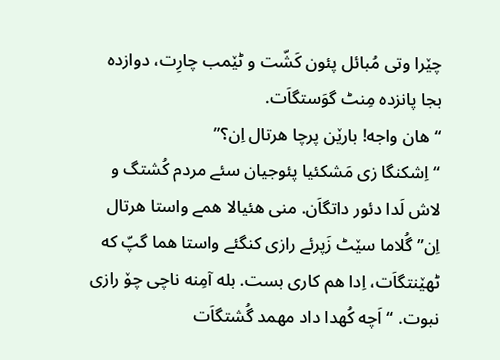چێرا وتی مُبائل پئون کَشّت و ٹێمب چارِت، دوازده بجا پانزده مِنٹ گوَستگاَت.
“هان واجه! بارێن پرچا هرتال اِن؟”
“اِشکنگا زی مَشکئیا پئوجیان سئے مردم کُشتگ و لاش لَدا دئور داتگاَن. منی هئیالا همے واستا هرتال اِن” گُلاما سێٹ زَپرئے رازی کنگئے واستا هما گپّ که ٹهێنتگاَت، اِدا هم کاری بست. بله آمِنه ناچی چۆ رازی نبوت. “اَچه کُهدا داد مهمد گُشتگاَت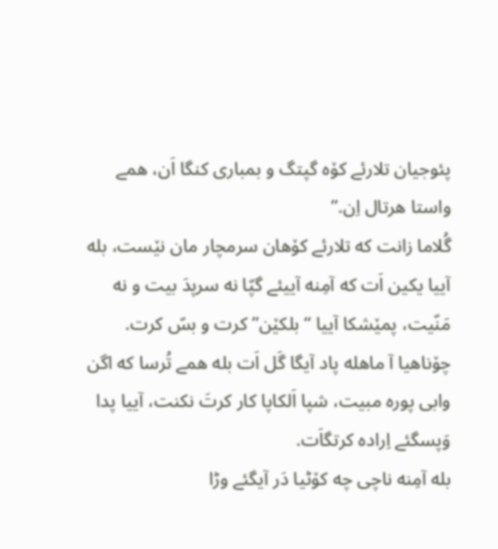پئوجیان تلارئے کۆه گپتگ و بمباری کنگا اَن، همے واستا هرتال اِن.”
گُلاما زانت که تلارئے کۆهان سرمچار مان نێست، بله آییا یکین اَت که آمِنه آییئے گپّا نه سرپدَ بیت و نه مَنّیت، پمێشکا آییا “بلکێن” کرت و بسّ کرت. چۆناهیا آ ماهله پاد آیگا گَل اَت بله همے تُرسا که اگن وابی پوره مبیت، شپا اَلکاپا کار کرتَ نکنت، آییا پدا وَپسگئے اِراده کرتگاَت.
بله آمِنه ناچی چه کۆٹیا دَر آیگئے وڑا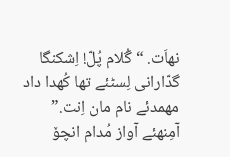نهاَت. “گُلام پُلّ! اِشکنگا گدّارانی لِسٹئے تها کُهدا داد مهمدئے نام مان اِنت.” آمِنهئے آواز مُدام انچۆ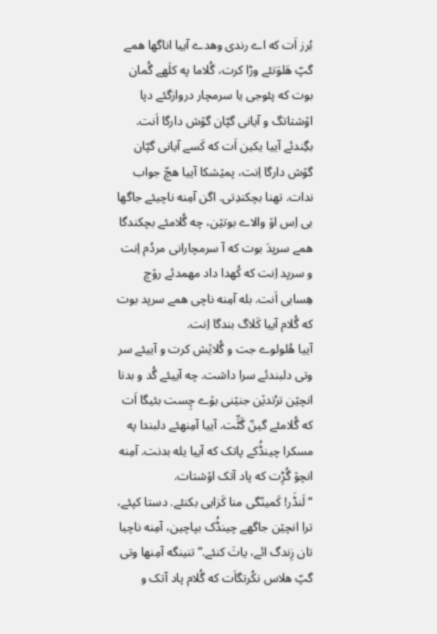بُرز اَت که اے رندی وهدے آییا اناگها همے گپّ هَلوَتئے وڑا کرت، گُلاما په کلَهے گُمان بوت که پئوجی یا سرمچار دروازگئے دپا اۆشتاتگ و آیانی گپّان گۆش دارگا اَنت. بگِندئے آییا یکین اَت که کَسے آیانی گپّان گۆش دارگا اِنت، پمێشکا آییا هچّ جواب ندات. تهنا بچکندِتی. اگن آمِنه ناچیئے جاگها بی اِس اۆ والاے بوتێن، چه گُلامئے بچکندگا همے سرپدَ بوت که آ سرمچارانی مردُم اِنت و سرپد اِنت که کُهدا داد مهمدئے رۆچ هِسابی اَنت. بله آمِنه ناچی همے سرپد بوت که گُلام آییا کَلاگ بندگا اِنت.
آییا هُلولوے جت و گُلاێش کرت و آییئے سر وتی دلبندئے سرا داشت. چه آییئے گُد و بدنا انچێن ترُندێن جنێنی بۆے چِست بئیگا اَت که گُلامئے گینّ گَٹِّت. آییا آمِنهئے دلبندا په مسکرا چینڈُکے پاتک که آییا یله بدنت. آمِنه انچۆ گُڑِت که پاد آتک اۆشتات.
“لَنڈَر! کَمینّگی منا کَزایی بکنئے. دستا کپئے، ترا انچێن جاگهے چینڈُک بپاچین، آمِنه ناچیا تان زِندگ ائے، یاتَ کنئے.” تنینگه آمِنها وتی گپّ هلاس نکُرتگاَت که گُلام پاد آتک و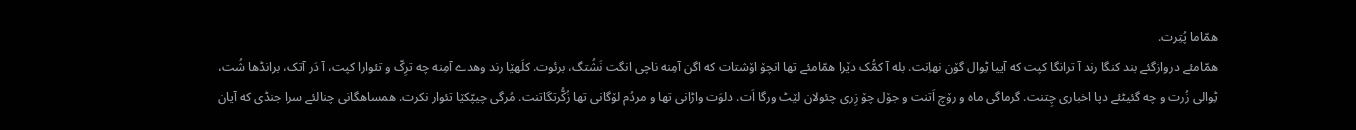همّاما پُتِرت.
همّامئے دروازگئے بند کنگا رند آ ترانگا کپت که آییا ٹِوال گۆن نهاِنت. بله آ کمُّک دێرا همّامئے تها انچۆ اۆشتات که اگن آمِنه ناچی انگت نَشُتگ، برئوت. کلَهێا رند وهدے آمِنه چه ترِکّ و تئوارا کپت، آ دَر آتک، برانڈها شُت، ٹِوالی زُرت و چه گئیٹئے دپا اخباری چِتنت. گرماگی ماه و رۆچ اَتنت و جۆل چۆ زِری چئولان لێٹ ورگا اَت. دلوَت واڑانی تها و مردُم لۆگانی تها زُکُّرتگاتنت. مُرگی چیپّکێا تئوار نکرت. همساهگانی چنالئے سرا جنڈی که آیان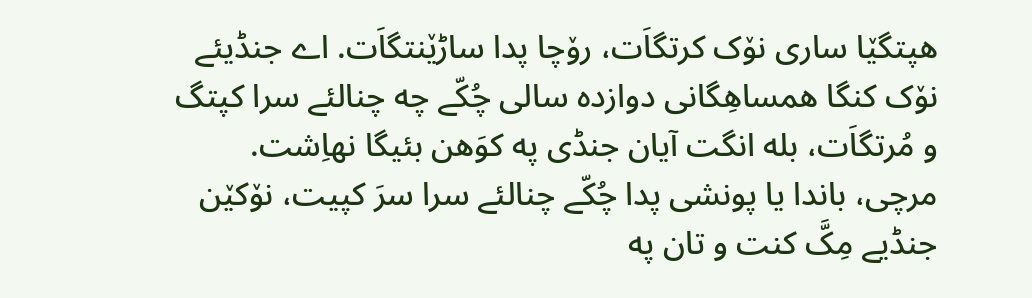هپتگێا ساری نۆک کرتگاَت، رۆچا پدا ساڑێنتگاَت. اے جنڈیئے نۆک کنگا همساهِگانی دوازده سالی چُکّے چه چنالئے سرا کپتگ و مُرتگاَت، بله انگت آیان جنڈی په کوَهن بئیگا نهاِشت. مرچی، باندا یا پونشی پدا چُکّے چنالئے سرا سرَ کپیت، نۆکێن جنڈیے مِکَّ کنت و تان په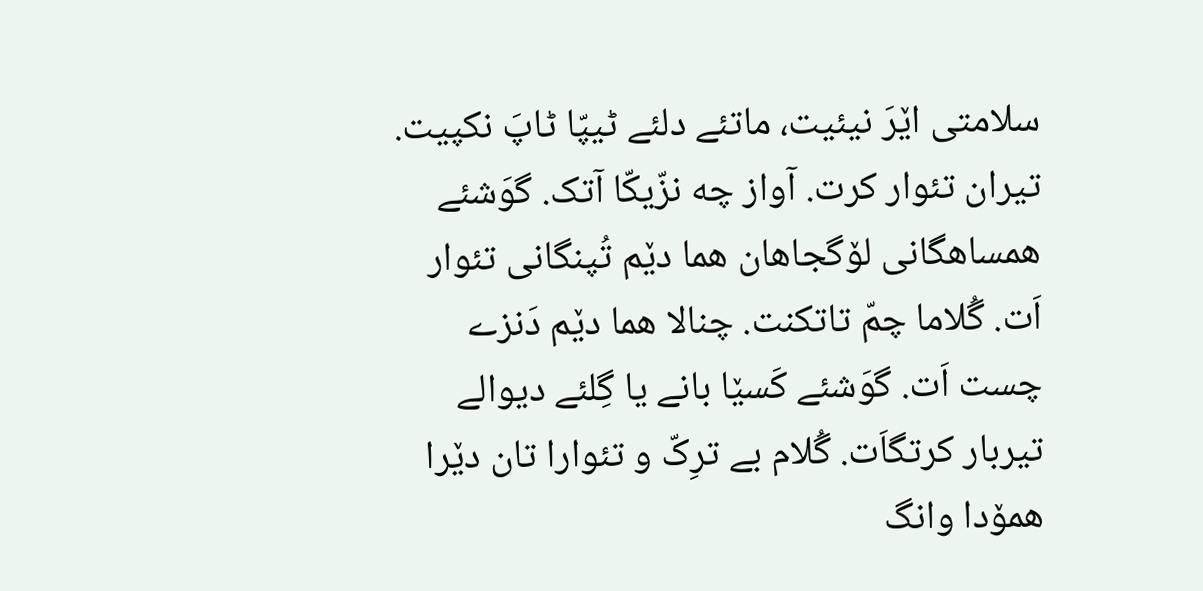سلامتی اێرَ نیئیت، ماتئے دلئے ٹیپّا ٹاپَ نکپیت.
تیران تئوار کرت. آواز چه نزّیکّا آتک. گوَشئے همساهگانی لۆگجاهان هما دێم تُپنگانی تئوار اَت. گُلاما چمّ تاتکنت. چنالا هما دێم دَنزے چست اَت. گوَشئے کَسێا بانے یا گِلئے دیوالے تیربار کرتگاَت. گُلام بے ترِکّ و تئوارا تان دێرا همۆدا وانگ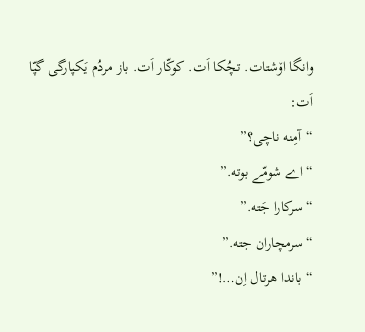وانگا اۆشتات. تچُکا اَت. کوکّار اَت. باز مردُم یَکپارگی گپّا اَت:
“آمِنه ناچی؟”
“اے شومّے بوته.”
“سرکارا جَته.”
“سرمچاران جته.”
“باندا هرتال اِن…!”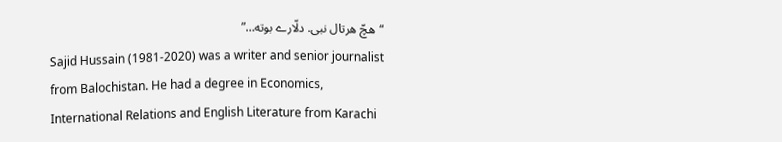“هچّ هرتال نبی. دلّارے بوته…”
Sajid Hussain (1981-2020) was a writer and senior journalist from Balochistan. He had a degree in Economics, International Relations and English Literature from Karachi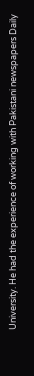University. He had the experience of working with Pakistani newspapers Daily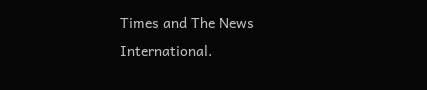Times and The News International.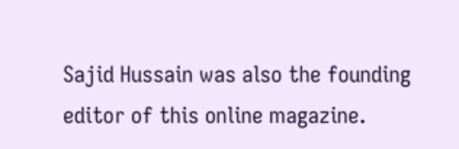Sajid Hussain was also the founding editor of this online magazine.